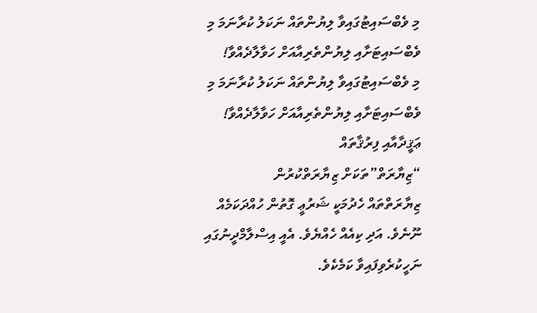މި ވެބްސައިޓުގައިވާ ލިޔުންތައް ނަކަލު ކުރާނަމަ މި ވެބްސައިޓަށާއި ލިޔުންތެރިއާއަށް ހަވާލާދެއްވާ!
މި ވެބްސައިޓުގައިވާ ލިޔުންތައް ނަކަލު ކުރާނަމަ މި ވެބްސައިޓަށާއި ލިޔުންތެރިއާއަށް ހަވާލާދެއްވާ!
ޢަޤީދާއާއި ފިރުޤާތައް
“ޒިޔާރަތް”ތަކަށް ޒިޔާރަތްކުރުން
ޒިޔާރަތްތައް ހެދުމަކީ ޝަރުޢީ ގޮތުން ހުއްދަކަމެއް ނޫނެވެ. އަދި ކިއެއް ހެއްޔެވެ. އެއީ އިސްލާމްދީނުގައި ނަހީކުރެވިފައިވާ ކަމެކެވެ.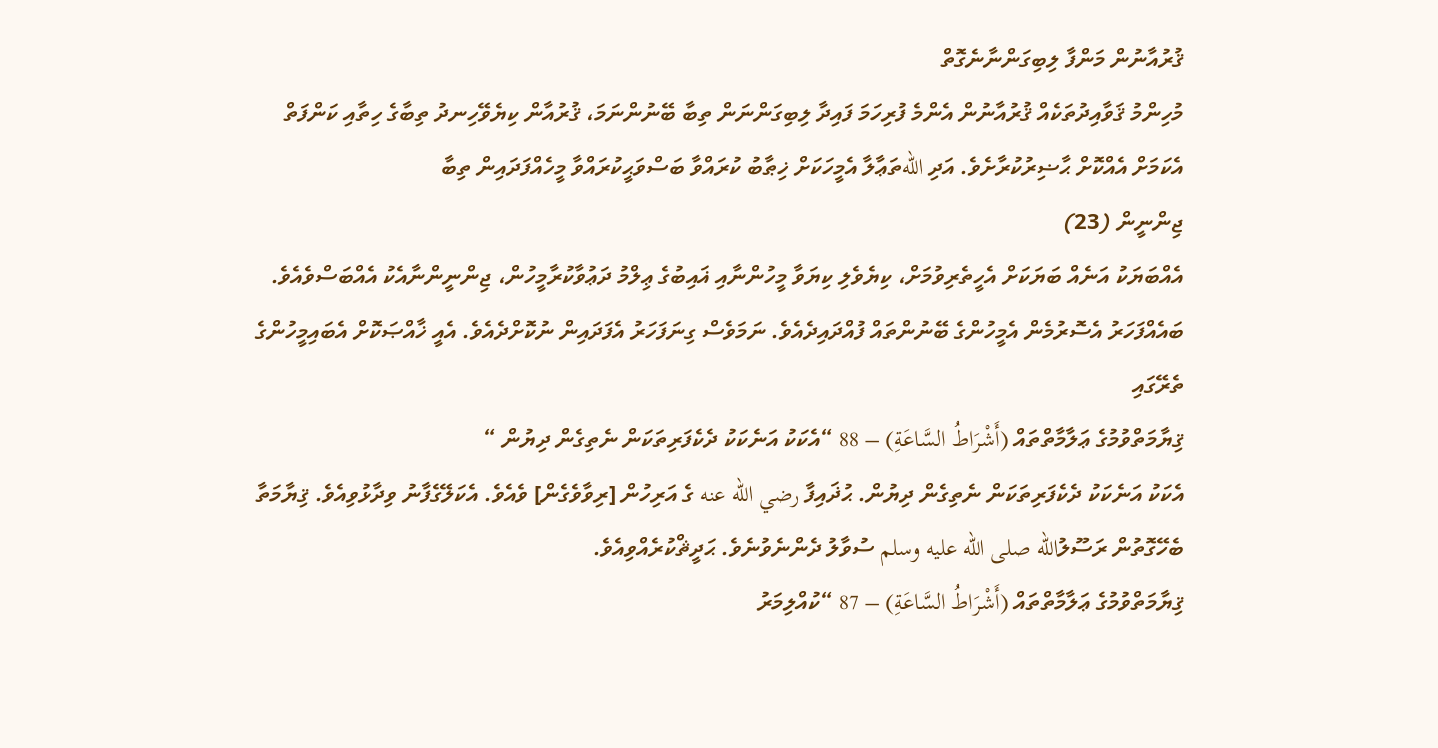ޤުރުއާނުން މަންފާ ލިބިގަންނާނެގޮތް
މުހިންމު ޤަވާއިދުތަކެއް ޤުރުއާނުން އެންމެ ފުރިހަމަ ފައިދާ ލިބިގަންނަން ތިބާ ބޭނުންނަމަ، ޤުރުއާން ކިޔެވޭހިނދު ތިބާގެ ހިތާއި ކަންފަތް އެކަމަށް އެއްކޮށް ޙާޟިރުކުރާށެވެ. އަދި اللهތަޢާލާ އެމީހަކަށް ޚިޠާބު ކުރައްވާ ބަސްވަޙީކުރައްވާ މީހެއްފަދައިން ތިބާ
ޖިންނީން (23)
އެއްބަޔަކު އަނެއް ބަޔަކަށް އެހީތެރިވުމަށް، ކިޔެވެލި ކިޔަވާ މީހުންނާއި ޣައިބުގެ ޢިލްމު ދަޢުވާކުރާމީހުން، ޖިންނީންނާއެކު އެއްބަސްވެއެވެ. ބައެއްފަހަރު އެސޮރުމެން އެމީހުންގެ ބޭނުންތައް ފުއްދައިދެއެވެ. ނަމަވެސް ގިނަފަހަރު އެފަދައިން ނުކޮށްދެއެވެ. އެއީ ޚާއްޞަކޮށް އެބައިމީހުންގެ ތެރޭގައި
ޤިޔާމަތްވުމުގެ ޢަލާމާތްތައް (أَشْرَاطُ السَّاعَةِ) – 88 “އެކަކު އަނެކަކު ދެކެފަރިތަކަން ނެތިގެން ދިޔުން “
އެކަކު އަނެކަކު ދެކެފަރިތަކަން ނެތިގެން ދިޔުން. ޙުޛައިފާ رضي الله عنه ގެ އަރިހުން [ރިވާވެގެން] ވެއެވެ. އެކަލޭގެފާނު ވިދާޅުވިއެވެ. ޤިޔާމަތާ ބެހޭގޮތުން ރަސޫލުالله صلى الله عليه وسلم ސުވާލު ދެންނެވުނެވެ. ޙަދީޘްކުރެއްވިއެވެ.
ޤިޔާމަތްވުމުގެ ޢަލާމާތްތައް (أَشْرَاطُ السَّاعَةِ) – 87 “ކުއްލިމަރު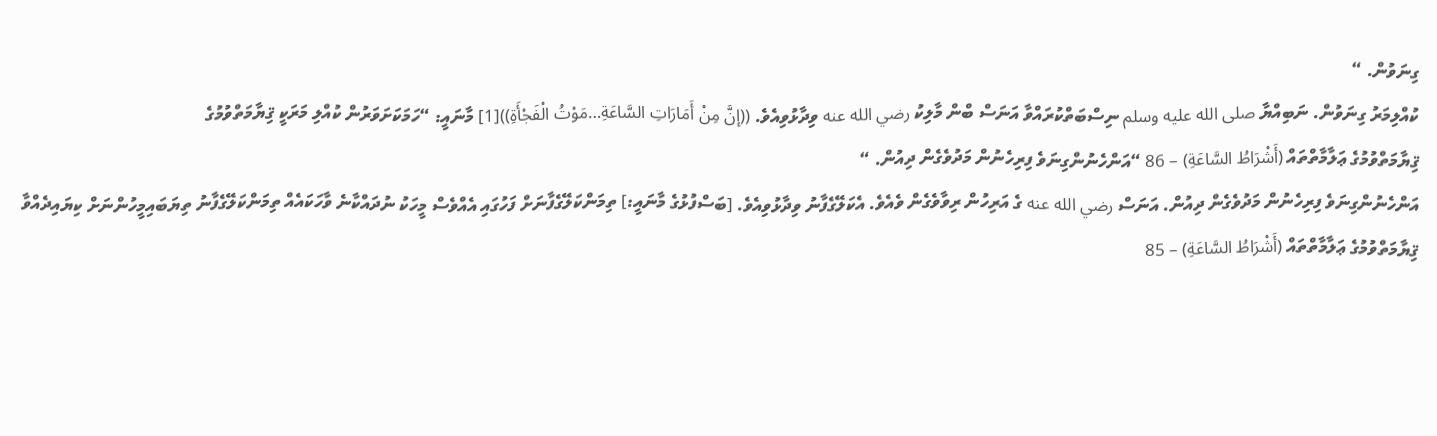ގިނަވުން. “
ކުއްލިމަރު ގިނަވުން. ނަބިއްޔާ صلى الله عليه وسلم ނިސްބަތްކުރައްވާ އަނަސް ބްން މާލިކު رضي الله عنه ވިދާޅުވިއެވެ. ((إنَّ مِنْ أَمَارَاتِ السَّاعَةِ…مَوْتُ الْفَجْأَةِ))[1] މާނައީ: “ހަމަކަށަވަރުން ކުއްލި މަރަކީ ޤިޔާމަތްވުމުގެ
ޤިޔާމަތްވުމުގެ ޢަލާމާތްތައް (أَشْرَاطُ السَّاعَةِ) – 86 “އަންހެނުންގިނަވެ ފިރިހެނުން މަދުވެގެން ދިއުން. “
އަންހެނުންގިނަވެ ފިރިހެނުން މަދުވެގެން ދިއުން. އަނަސް رضي الله عنه ގެ އަރިހުން ރިވާވެގެން ވެއެވެ. އެކަލޭގެފާނު ވިދާޅުވިއެވެ. [ބަސްފުޅުގެ މާނައީ:] ތިމަންކަލޭގެފާނަށް ފަހުގައި އެއްވެސް މީހަކު ނުދައްކާނެ ވާހަކައެއް ތިމަންކަލޭގެފާނު ތިޔަބައިމީހުންނަށް ކިޔައިދެއްވާ
ޤިޔާމަތްވުމުގެ ޢަލާމާތްތައް (أَشْرَاطُ السَّاعَةِ) – 85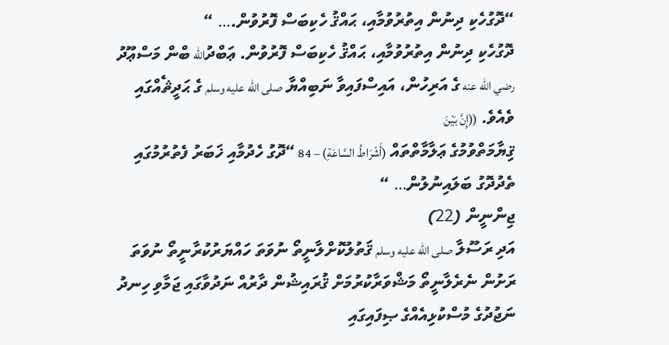“ދޮގުހެކި ދިނުން އިތުރުވުމާއި، ޙައްޤު ހެކިބަސް ފޮރުވުން.… “
ދޮގުހެކި ދިނުން އިތުރުވުމާއި، ޙައްޤު ހެކިބަސް ފޮރުވުން. ޢަބްދުالله ބްން މަސްޢޫދު رضي الله عنه ގެ އަރިހުން، އައިސްފައިވާ ނަބިއްޔާ صلى الله عليه وسلم ގެ ޙަދީޘެއްގައި ވެއެވެ. ((إِنَّ بَيْنَ
ޤިޔާމަތްވުމުގެ ޢަލާމާތްތައް (أَشْرَاطُ السَّاعَةِ) – 84 “ދޮގު ހެދުމާއި ޚަބަރު ފެތުރުމުގައި ތެދުދޮގު ބަލައިނުލުން… “
ޖިންނީން (22)
އަދި ރަސޫލާ صلى الله عليه وسلم ޤަތުލުކޮށްލާނީތޯ ނުވަތަ ހައްޔަރުކުރާނީތޯ ނުވަތަ ރަށުން ނެރެލާނީތޯ މަޝްވަރާކުރުމަށް ޤުރައިޝުން ދާރުއް ނަދުވާގައި ޖަމާވި ހިނދު ނަޖުދުގެ މުސްކުޅިއެއްގެ ޞިފައިގައި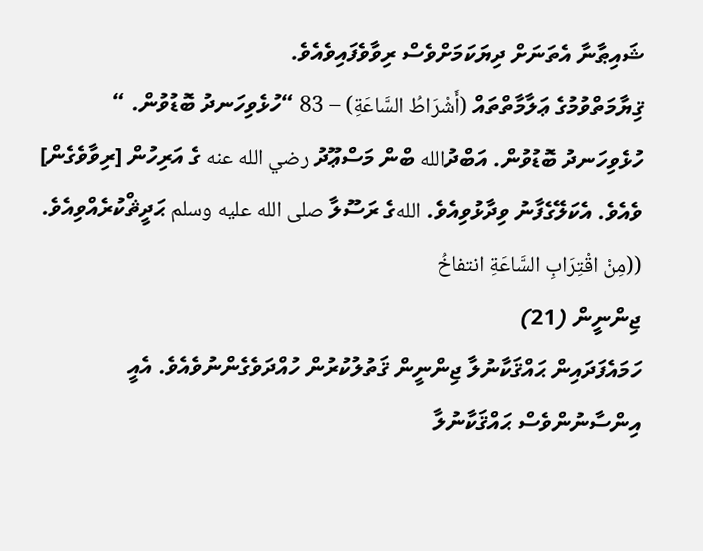ޝައިޠާނާ އެތަނަށް ދިޔަކަމަށްވެސް ރިވާވެފައިވެއެވެ.
ޤިޔާމަތްވުމުގެ ޢަލާމާތްތައް (أَشْرَاطُ السَّاعَةِ) – 83 “ހުޅެވިހަނދު ބޮޑުވުން. “
ހުޅެވިހަނދު ބޮޑުވުން. އަބްދުالله ބްން މަސްޢޫދު رضي الله عنه ގެ އަރިހުން [ރިވާވެގެން] ވެއެވެ. އެކަލޭގެފާނު ވިދާޅުވިއެވެ. اللهގެ ރަސޫލާ صلى الله عليه وسلم ޙަދީޘްކުރެއްވިއެވެ. ((مِنْ اقْتِرَابِ السَّاعَةِ انتفاخُ
ޖިންނީން (21)
ހަމައެފަދައިން ޙައްޤަކާނުލާ ޖިންނީން ޤަތުލުކުރުން ހުއްދަވެގެންނުވެއެވެ. އެއީ އިންސާނުންވެސް ޙައްޤަކާނުލާ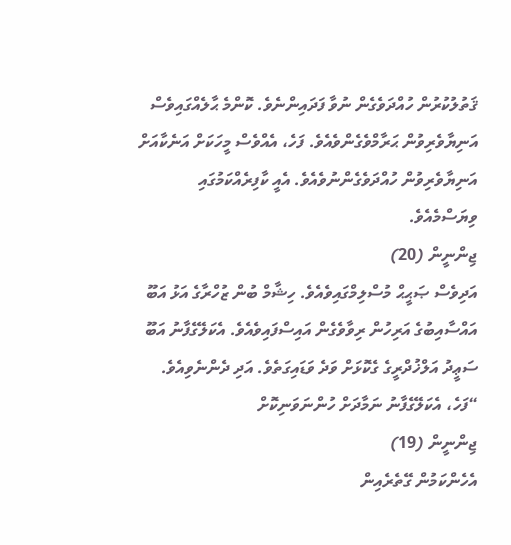ޤަތުލުކުރުން ހުއްދަވެގެން ނުވާ ފަދައިންނެވެ. ކޮންމެ ޙާލެއްގައިވެސް އަނިޔާވެރިވުން ޙަރާމްވެގެންވެއެވެ. ފަހެ، އެއްވެސް މީހަކަށް އަނެކާއަށް އަނިޔާވެރިވުން ހުއްދަވެގެންނުވެއެވެ. އެއީ ކާފިރެއްކަމުގައި ވިޔަސްމެއެވެ.
ޖިންނީން (20)
އަދިވެސް ޞަޙީޙް މުސްލިމްގައިވެއެވެ. ހިޝާމް ބުން ޒުހްރާގެ އަޅު އަބޫ އައްސާއިބުގެ އަރިހުން ރިވާވެގެން އައިސްފައިވެއެވެ. އެކަލޭގެފާނު އަބޫ ސަޢީދު އަލްޚުދްރީގެ ގެކޮޅަށް ވަދެ ވަޑައިގަތެވެ. އަދި ދެންނެވިއެވެ. “ފަހެ، އެކަލޭގެފާނު ނަމާދަށް ހުންނަވަނިކޮށް
ޖިންނީން (19)
އެހެންކަމުން ގޭތެރެއިން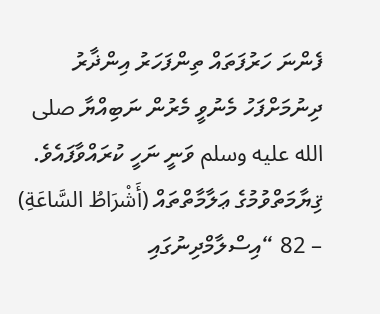ފެންނަ ހަރުފަތައް ތިންފަހަރު އިންޛާރު ދިނުމަށްފަހު މެނުވީ މެރުން ނަބިއްޔާ صلى الله عليه وسلم ވަނީ ނަހީ ކުރައްވާފައެވެ.
ޤިޔާމަތްވުމުގެ ޢަލާމާތްތައް (أَشْرَاطُ السَّاعَةِ) – 82 “އިސްލާމްދިނުގައި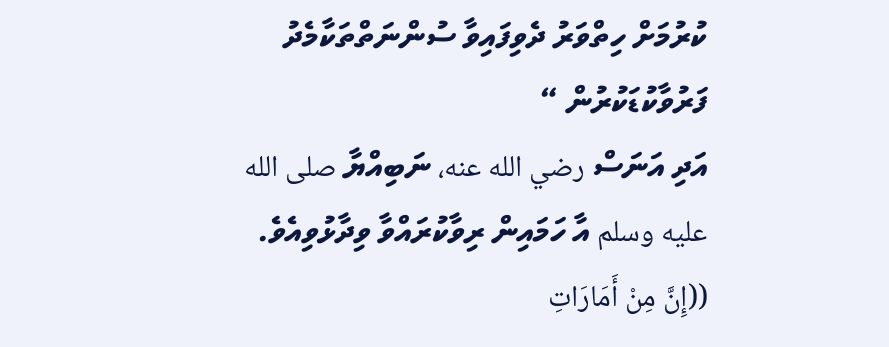ކުރުމަށް ހިތްވަރު ދެވިފައިވާ ސުންނަތްތަކާމެދު ފަރުވާކުޑަކުރުން “
އަދި އަނަސް رضي الله عنه، ނަބިއްޔާ صلى الله عليه وسلم އާ ހަމައިން ރިވާކުރައްވާ ވިދާޅުވިއެވެ. ((إِنَّ مِنْ أَمَارَاتِ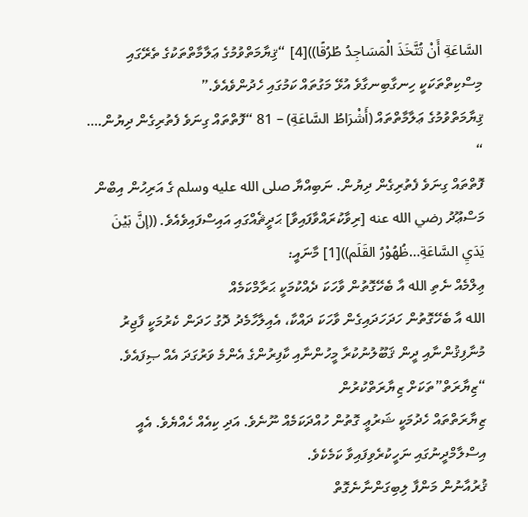السَّاعَةِ أَنْ تُتَّخَذَ الْمَسَاجِدُ طُرُقًا))[4] “ޤިޔާމަތްވުމުގެ ޢަލާމާތްތަކުގެ ތެރޭގައި މިސްކިތްތަކަކީ ހިނގާބިނގާވެ އުޅޭ މަގުތައް ކަމުގައި ހެދުންވެއެވެ.”
ޤިޔާމަތްވުމުގެ ޢަލާމާތްތައް (أَشْرَاطُ السَّاعَةِ) – 81 “ފޮތްތައް ގިނަވެ ފެތުރިގެން ދިޔުން.… “
ފޮތްތައް ގިނަވެ ފެތުރިގެން ދިޔުން. ނަބިއްޔާ صلى الله عليه وسلم ގެ އަރިހުން އިބްން މަސްޢޫދު رضي الله عنه [ރިވާކުރައްވާފައިވާ] ޙަދީޘެއްގައި އައިސްފައިވެއެވެ. ((إنَّ بَيْنَ يَدَيِ السَّاعَةِ…ظُهُوْرُ القَلَم))[1] މާނައީ:
ޢިލްމެއް ނެތި الله އާ ބެހޭގޮތުން ވާހަކަ ދެއްކުމަކީ ޙަރާމްކަމެއް
الله އާ ބެހޭގޮތުން ހަދަހަދައިގެން ވާހަކަ ދައްކާ، އެއިލާހާމެދު ދޮގު ހަދަން ކެރުމަކީ ފާޖިރު މުނާފިޤުންނާއި ދީން ޤަބޫލުނުކުރާ މީހުންނާއި ކާފިރުންގެ އެންމެ ވަރުގަދަ އެއް ޞިފައެވެ.
“ޒިޔާރަތް”ތަކަށް ޒިޔާރަތްކުރުން
ޒިޔާރަތްތައް ހެދުމަކީ ޝަރުޢީ ގޮތުން ހުއްދަކަމެއް ނޫނެވެ. އަދި ކިއެއް ހެއްޔެވެ. އެއީ އިސްލާމްދީނުގައި ނަހީކުރެވިފައިވާ ކަމެކެވެ.
ޤުރުއާނުން މަންފާ ލިބިގަންނާނެގޮތް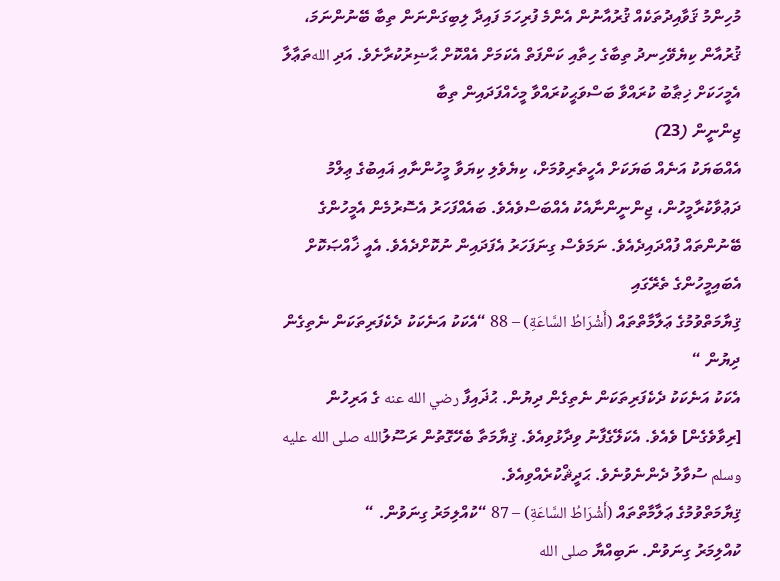މުހިންމު ޤަވާއިދުތަކެއް ޤުރުއާނުން އެންމެ ފުރިހަމަ ފައިދާ ލިބިގަންނަން ތިބާ ބޭނުންނަމަ، ޤުރުއާން ކިޔެވޭހިނދު ތިބާގެ ހިތާއި ކަންފަތް އެކަމަށް އެއްކޮށް ޙާޟިރުކުރާށެވެ. އަދި اللهތަޢާލާ އެމީހަކަށް ޚިޠާބު ކުރައްވާ ބަސްވަޙީކުރައްވާ މީހެއްފަދައިން ތިބާ
ޖިންނީން (23)
އެއްބަޔަކު އަނެއް ބަޔަކަށް އެހީތެރިވުމަށް، ކިޔެވެލި ކިޔަވާ މީހުންނާއި ޣައިބުގެ ޢިލްމު ދަޢުވާކުރާމީހުން، ޖިންނީންނާއެކު އެއްބަސްވެއެވެ. ބައެއްފަހަރު އެސޮރުމެން އެމީހުންގެ ބޭނުންތައް ފުއްދައިދެއެވެ. ނަމަވެސް ގިނަފަހަރު އެފަދައިން ނުކޮށްދެއެވެ. އެއީ ޚާއްޞަކޮށް އެބައިމީހުންގެ ތެރޭގައި
ޤިޔާމަތްވުމުގެ ޢަލާމާތްތައް (أَشْرَاطُ السَّاعَةِ) – 88 “އެކަކު އަނެކަކު ދެކެފަރިތަކަން ނެތިގެން ދިޔުން “
އެކަކު އަނެކަކު ދެކެފަރިތަކަން ނެތިގެން ދިޔުން. ޙުޛައިފާ رضي الله عنه ގެ އަރިހުން [ރިވާވެގެން] ވެއެވެ. އެކަލޭގެފާނު ވިދާޅުވިއެވެ. ޤިޔާމަތާ ބެހޭގޮތުން ރަސޫލުالله صلى الله عليه وسلم ސުވާލު ދެންނެވުނެވެ. ޙަދީޘްކުރެއްވިއެވެ.
ޤިޔާމަތްވުމުގެ ޢަލާމާތްތައް (أَشْرَاطُ السَّاعَةِ) – 87 “ކުއްލިމަރު ގިނަވުން. “
ކުއްލިމަރު ގިނަވުން. ނަބިއްޔާ صلى الله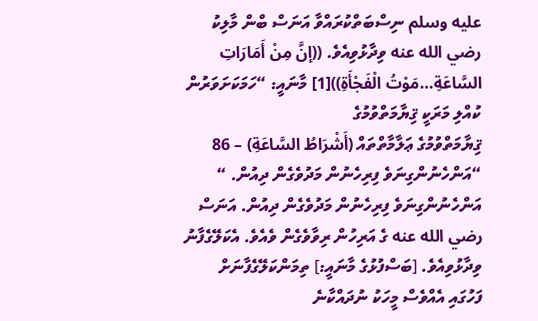عليه وسلم ނިސްބަތްކުރައްވާ އަނަސް ބްން މާލިކު رضي الله عنه ވިދާޅުވިއެވެ. ((إنَّ مِنْ أَمَارَاتِ السَّاعَةِ…مَوْتُ الْفَجْأَةِ))[1] މާނައީ: “ހަމަކަށަވަރުން ކުއްލި މަރަކީ ޤިޔާމަތްވުމުގެ
ޤިޔާމަތްވުމުގެ ޢަލާމާތްތައް (أَشْرَاطُ السَّاعَةِ) – 86 “އަންހެނުންގިނަވެ ފިރިހެނުން މަދުވެގެން ދިއުން. “
އަންހެނުންގިނަވެ ފިރިހެނުން މަދުވެގެން ދިއުން. އަނަސް رضي الله عنه ގެ އަރިހުން ރިވާވެގެން ވެއެވެ. އެކަލޭގެފާނު ވިދާޅުވިއެވެ. [ބަސްފުޅުގެ މާނައީ:] ތިމަންކަލޭގެފާނަށް ފަހުގައި އެއްވެސް މީހަކު ނުދައްކާނެ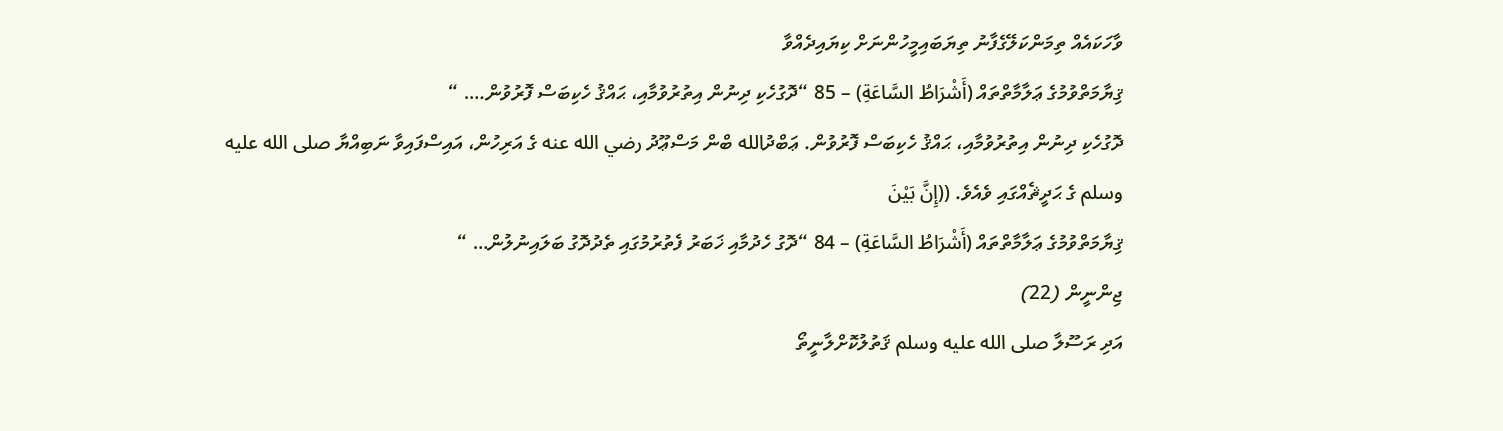ވާހަކައެއް ތިމަންކަލޭގެފާނު ތިޔަބައިމީހުންނަށް ކިޔައިދެއްވާ
ޤިޔާމަތްވުމުގެ ޢަލާމާތްތައް (أَشْرَاطُ السَّاعَةِ) – 85 “ދޮގުހެކި ދިނުން އިތުރުވުމާއި، ޙައްޤު ހެކިބަސް ފޮރުވުން.… “
ދޮގުހެކި ދިނުން އިތުރުވުމާއި، ޙައްޤު ހެކިބަސް ފޮރުވުން. ޢަބްދުالله ބްން މަސްޢޫދު رضي الله عنه ގެ އަރިހުން، އައިސްފައިވާ ނަބިއްޔާ صلى الله عليه وسلم ގެ ޙަދީޘެއްގައި ވެއެވެ. ((إِنَّ بَيْنَ
ޤިޔާމަތްވުމުގެ ޢަލާމާތްތައް (أَشْرَاطُ السَّاعَةِ) – 84 “ދޮގު ހެދުމާއި ޚަބަރު ފެތުރުމުގައި ތެދުދޮގު ބަލައިނުލުން… “
ޖިންނީން (22)
އަދި ރަސޫލާ صلى الله عليه وسلم ޤަތުލުކޮށްލާނީތޯ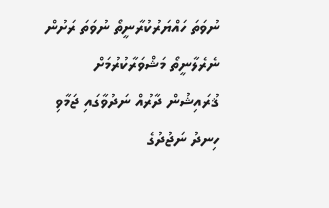ނުވަތަ ހައްޔަރުކުރާނީތޯ ނުވަތަ ރަށުން ނެރެލާނީތޯ މަޝްވަރާކުރުމަށް ޤުރައިޝުން ދާރުއް ނަދުވާގައި ޖަމާވި ހިނދު ނަޖުދުގެ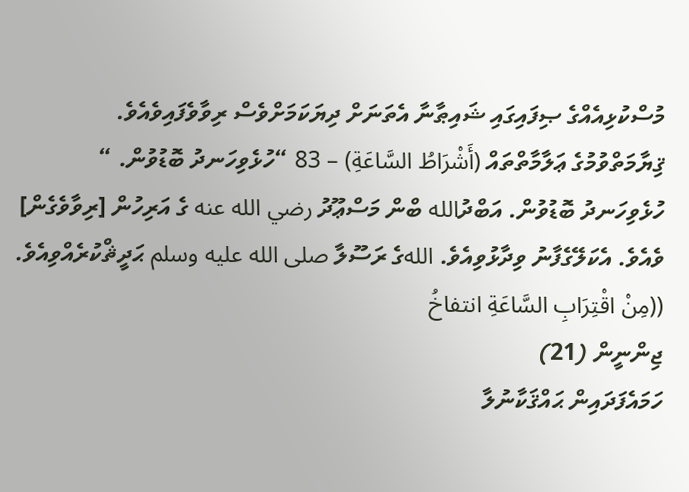މުސްކުޅިއެއްގެ ޞިފައިގައި ޝައިޠާނާ އެތަނަށް ދިޔަކަމަށްވެސް ރިވާވެފައިވެއެވެ.
ޤިޔާމަތްވުމުގެ ޢަލާމާތްތައް (أَشْرَاطُ السَّاعَةِ) – 83 “ހުޅެވިހަނދު ބޮޑުވުން. “
ހުޅެވިހަނދު ބޮޑުވުން. އަބްދުالله ބްން މަސްޢޫދު رضي الله عنه ގެ އަރިހުން [ރިވާވެގެން] ވެއެވެ. އެކަލޭގެފާނު ވިދާޅުވިއެވެ. اللهގެ ރަސޫލާ صلى الله عليه وسلم ޙަދީޘްކުރެއްވިއެވެ. ((مِنْ اقْتِرَابِ السَّاعَةِ انتفاخُ
ޖިންނީން (21)
ހަމައެފަދައިން ޙައްޤަކާނުލާ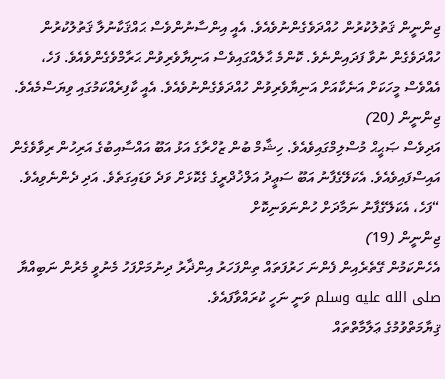ޖިންނީން ޤަތުލުކުރުން ހުއްދަވެގެންނުވެއެވެ. އެއީ އިންސާނުންވެސް ޙައްޤަކާނުލާ ޤަތުލުކުރުން ހުއްދަވެގެން ނުވާ ފަދައިންނެވެ. ކޮންމެ ޙާލެއްގައިވެސް އަނިޔާވެރިވުން ޙަރާމްވެގެންވެއެވެ. ފަހެ، އެއްވެސް މީހަކަށް އަނެކާއަށް އަނިޔާވެރިވުން ހުއްދަވެގެންނުވެއެވެ. އެއީ ކާފިރެއްކަމުގައި ވިޔަސްމެއެވެ.
ޖިންނީން (20)
އަދިވެސް ޞަޙީޙް މުސްލިމްގައިވެއެވެ. ހިޝާމް ބުން ޒުހްރާގެ އަޅު އަބޫ އައްސާއިބުގެ އަރިހުން ރިވާވެގެން އައިސްފައިވެއެވެ. އެކަލޭގެފާނު އަބޫ ސަޢީދު އަލްޚުދްރީގެ ގެކޮޅަށް ވަދެ ވަޑައިގަތެވެ. އަދި ދެންނެވިއެވެ. “ފަހެ، އެކަލޭގެފާނު ނަމާދަށް ހުންނަވަނިކޮށް
ޖިންނީން (19)
އެހެންކަމުން ގޭތެރެއިން ފެންނަ ހަރުފަތައް ތިންފަހަރު އިންޛާރު ދިނުމަށްފަހު މެނުވީ މެރުން ނަބިއްޔާ صلى الله عليه وسلم ވަނީ ނަހީ ކުރައްވާފައެވެ.
ޤިޔާމަތްވުމުގެ ޢަލާމާތްތައް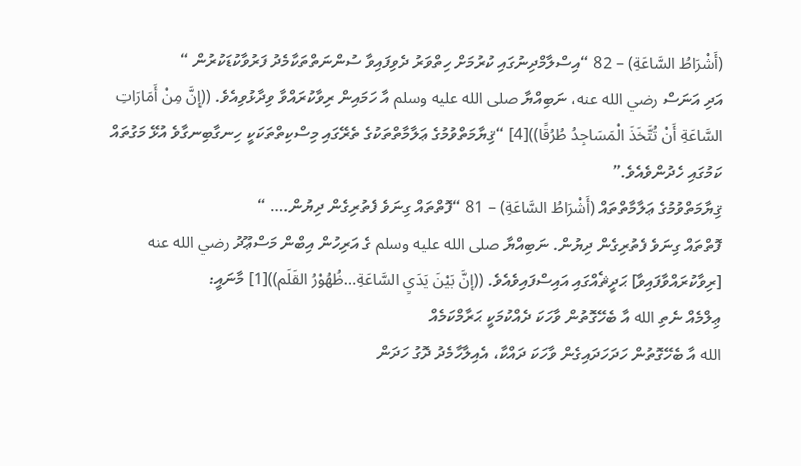(أَشْرَاطُ السَّاعَةِ) – 82 “އިސްލާމްދިނުގައި ކުރުމަށް ހިތްވަރު ދެވިފައިވާ ސުންނަތްތަކާމެދު ފަރުވާކުޑަކުރުން “
އަދި އަނަސް رضي الله عنه، ނަބިއްޔާ صلى الله عليه وسلم އާ ހަމައިން ރިވާކުރައްވާ ވިދާޅުވިއެވެ. ((إِنَّ مِنْ أَمَارَاتِ السَّاعَةِ أَنْ تُتَّخَذَ الْمَسَاجِدُ طُرُقًا))[4] “ޤިޔާމަތްވުމުގެ ޢަލާމާތްތަކުގެ ތެރޭގައި މިސްކިތްތަކަކީ ހިނގާބިނގާވެ އުޅޭ މަގުތައް ކަމުގައި ހެދުންވެއެވެ.”
ޤިޔާމަތްވުމުގެ ޢަލާމާތްތައް (أَشْرَاطُ السَّاعَةِ) – 81 “ފޮތްތައް ގިނަވެ ފެތުރިގެން ދިޔުން.… “
ފޮތްތައް ގިނަވެ ފެތުރިގެން ދިޔުން. ނަބިއްޔާ صلى الله عليه وسلم ގެ އަރިހުން އިބްން މަސްޢޫދު رضي الله عنه [ރިވާކުރައްވާފައިވާ] ޙަދީޘެއްގައި އައިސްފައިވެއެވެ. ((إنَّ بَيْنَ يَدَيِ السَّاعَةِ…ظُهُوْرُ القَلَم))[1] މާނައީ:
ޢިލްމެއް ނެތި الله އާ ބެހޭގޮތުން ވާހަކަ ދެއްކުމަކީ ޙަރާމްކަމެއް
الله އާ ބެހޭގޮތުން ހަދަހަދައިގެން ވާހަކަ ދައްކާ، އެއިލާހާމެދު ދޮގު ހަދަން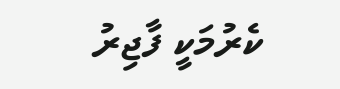ކެރުމަކީ ފާޖިރު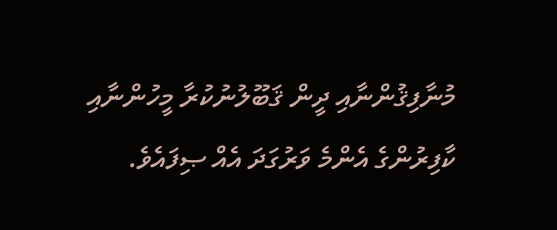މުނާފިޤުންނާއި ދީން ޤަބޫލުނުކުރާ މީހުންނާއި ކާފިރުންގެ އެންމެ ވަރުގަދަ އެއް ޞިފައެވެ.